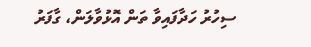ސިހުރު ހަދާފައިވާ ތަން އޮޅުވާލަން، ގާފަރު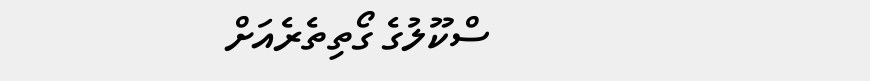ސްކޫލުގެ ގޯތިތެރެއަށް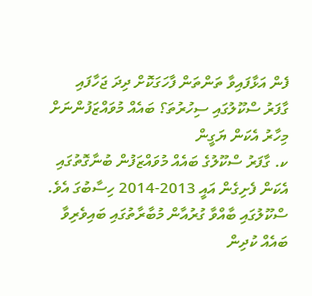ފެން އަޅާފައިވާ ތަންތަން ފާހަގަކޮށް ދިދަ ޖަހާފައި
ގާފަރު ސްކޫލުގައި ސިހުރުތަ؟ ބައެއް މުވައްޒަފުންނަށް މިހާރު އެކަން ޔަގީން
ކ. ގާފަރު ސްކޫލުގެ ބައެއް މުވައްޒަފުން ބުނާގޮތުގައި އެކަން ފެށިގެން އައީ 2013-2014 ހިސާބުގަ އެވެ. ސްކޫލުގައި ބާއްވާ ގުރުއާން މުބާރާތުގައި ބައިވެރިވާ ބައެއް ކުދިން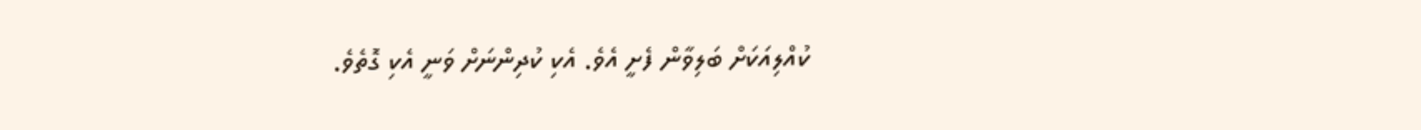ކުއްލިއަކަށް ބަލިވާން ފެށީ އެވެ. އެކި ކުދިންނަށް ވަނީ އެކި ގޮތެވެ.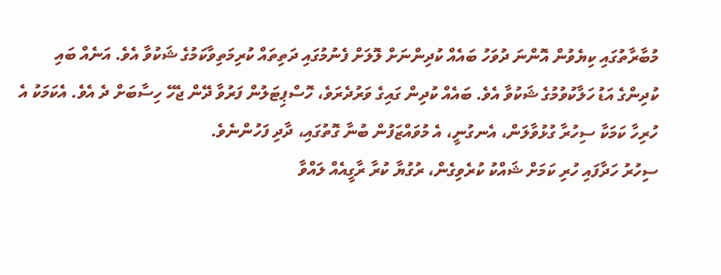މުބާރާތުގައި ކިޔެވުން އޮންނަ ދުވަހު ބައެއް ކުދިންނަށް ލޮލަށް ފެނުމުގައި ދަތިތައް ކުރިމަތިވާކަމުގެ ޝަކުވާ އެވެ. އަނެއް ބައި ކުދިންގެ އަޑު ހަލާކުވުމުގެ ޝަކުވާ އެވެ. ބައެއް ކުދިން ގައިގެ ވަރުދެރަވެ، ހޮސްޕިޓަލުން ފަރުވާ ދޭން ޖެހޭ ހިސާބަށް ދެ އެވެ. އެކަމަކު އެ ހުރިހާ ކަމަކާ ސިހުރާ ގުޅުވާލަން، އެނގުނީ، އެ މުވައްޒަފުން ބުނާ ގޮތުގައި، ދާދި ފަހުންނެވެ.
ސިހުރު ހަދާފައި ހުރި ކަމަށް ޝައްކު ކުރެވިގެން، ރުގުޔާ ކުރާ ރާގީއެއް ލައްވާ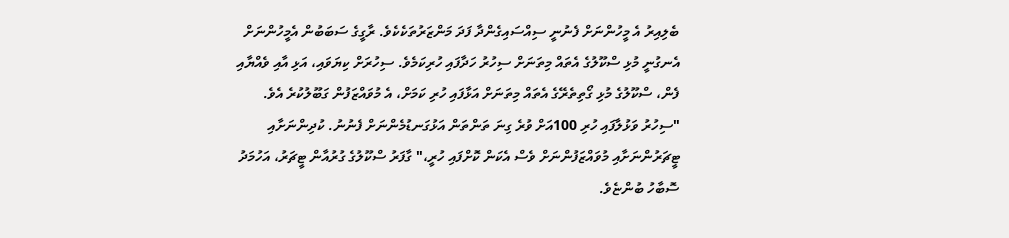ބެލިއިރު އެ މީހުންނަށް ފެނުނީ ސިއްސައިގެންދާ ފަދަ މަންޒަރުތަކެކެވެ. ރާގީގެ ސަބަބުން އެމީހުންނަށް އެނގުނީ މުޅި ސްކޫލުގެ އެތައް މިތަނަށް ސިހުރު ހަދާފައި ހުރިކަމެވެ. ސިހުރަށް ކިޔަވައި، އަޅި އާއި ވެއްޔާއި ފެން، ސްކޫލުގެ މުޅި ގޯތިތެރޭގެ އެތައް މިތަނަށް އަޅާފައި ހުރި ކަމަށް، އެ މުވައްޒަފުން ގަބޫލުކުރެ އެވެ.
"ސިހުރު ވަޅުލާފައި ހުރި 100އަށް ވުރެ ގިނަ ތަންތަން އަޅުގަނޑުމެންނަށް ފެނުނު. ކުދިންނަށާއި ޓީޗަރުންނަށާއި މުވައްޒަފުންނަށް ވެސް އެކަން ކޮށްފައި ހުރީ،" ގާފަރު ސްކޫލުގެ ގުރުއާން ޓީޗަރު، އަހުމަދު ސޮބާހު ބުންޏެވެ.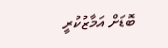ބޮޑަށް އަމާޒުކުރީ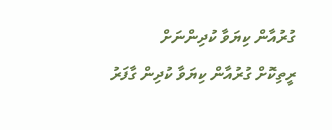ގުރުއާން ކިޔަވާ ކުދިންނަށް
ރީތިކޮށް ގުރުއާން ކިޔަވާ ކުދިން ގާފަރު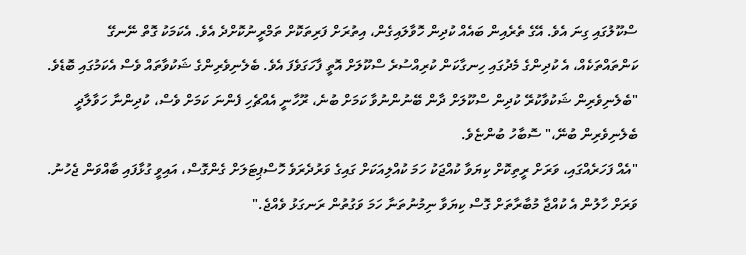ސްކޫލުގައި ގިނަ އެވެ. އޭގެ ތެރެއިން ބައެއް ކުދިން ހޮވާލައިގެން، އިތުރަށް ފަރިތަކޮށް ތަމްރީނުކޮށްދެ އެވެ. އެކަމަކު ގޮތް ނޭނގޭ ކަންތައްތަކެއް، އެ ކުދިންގެ މެދުގައި ހިނގާކަން ކުރިއްސުރެ ސްކޫލަށް އޮތީ ފާހަގަވެފަ އެވެ. ބެލެނިވެރިންގެ ޝަކުވާތައް ވެސް އެކަމުގައި ބޮޑެވެ.
"ބެލެނިވެރިން ޝަކުވާކުރޭ ކުދިން ސްކޫލަށް ދާން ބޭނުންނުވާ ކަމަށް ބުނެ، ރޫހާނީ އެއްޗެހި ފެންނަ ކަމަށް ވެސް، ކުދިންނާ ހަވާލާދީ ބެލެނިވެރިން ބުނޭ،" ސޮބާހު ބުންޏެވެ.
"އެއް ފަހަރެއްގައި، ވަރަށް ރީތިކޮށް ކިޔަވާ ކުއްޖަކު ހަމަ ކުއްލިއަކަށް ގައިގެ ވަރުދެރަވެ ހޮސްޕިޓަލަށް ގެންގޮސް، އައިވީ ގުޅާފައި ބާއްވަން ޖެހުނު. ވަރަށް ހާލުން އެ ކުއްޖާ މުބާރާތަށް ގޮސް ކިޔަވާ ނިމުނުތަނާ ހަމަ ވަގުތުން ރަނގަޅު ވެއްޖެ."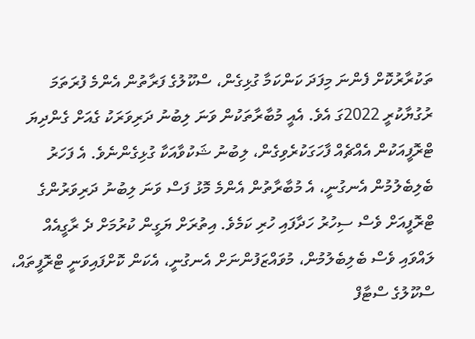ތަކުރާރުކޮށް ފެންނަ މިފަދަ ކަންކަމާ ގުޅިގެން، ސްކޫލުގެ ފަރާތުން އެންމެ ފުރަތަމަ ރުގުޔާކުރީ 2022ގަ އެވެ. އެއީ މުބާރާތަކުން ވަނަ ލިބުނު ދަރިވަރަކު ގެއަށް ގެންދިޔަ ޓްރޮފީއަކުން އެއްޗެއް ފާހަގަކުރެވިގެން، ލިބުނު ޝަކުވާއަކާ ގުޅިގެންނެވެ. އެ ފަހަރު ބެލިބެލުމުން އެނގުނީ، އެ މުބާރާތުން އެންމެ މޮޅު ފަސް ވަނަ ލިބުނު ދަރިވަރުންގެ ޓްރޮފީއަށް ވެސް ސިހުރު ހަދާފައި ހުރި ކަމެވެ. އިތުރަށް ޔަގީން ކުރުމަށް ދެ ރާގީއެއް ލައްވައި ވެސް ބެލިބެލުމުން، މުވައްޒަފުންނަށް އެނގުނީ، އެކަން ކޮށްފައިވަނީ ޓްރޮފީތައް، ސްކޫލުގެ ސްޓާފް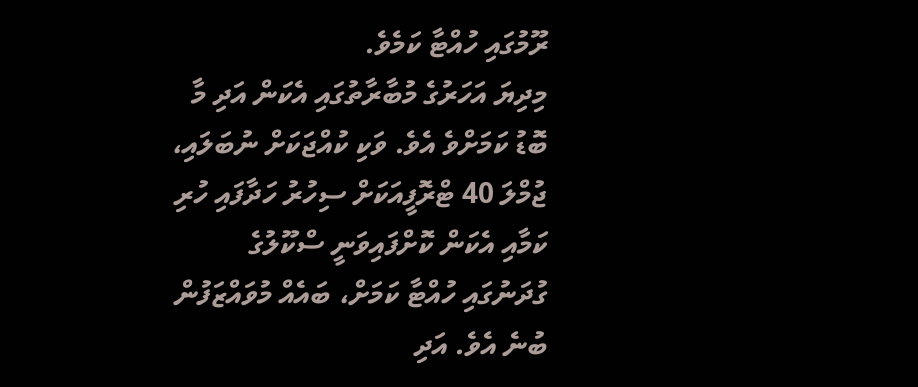ރޫމުގައި ހުއްޓާ ކަމެވެ.
މިދިޔަ އަހަރުގެ މުބާރާތުގައި އެކަން އަދި މާ ބޮޑު ކަމަށްވެ އެވެ. ވަކި ކުއްޖަކަށް ނުބަލައި، ޖުމްލަ 40 ޓްރޮފީއަކަށް ސިހުރު ހަދާފައި ހުރި ކަމާއި އެކަން ކޮށްފައިވަނީ ސްކޫލުގެ ގުދަނުގައި ހުއްޓާ ކަމަށް، ބައެއް މުވައްޒަފުން ބުނެ އެވެ. އަދި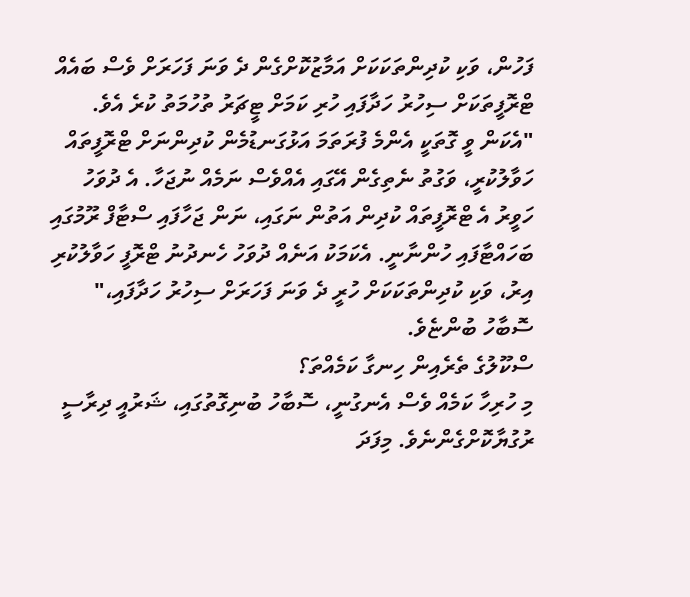ފަހުން، ވަކި ކުދިންތަކަކަށް އަމާޒުކޮށްގެން ދެ ވަނަ ފަހަރަށް ވެސް ބައެއް ޓްރޮފީތަކަށް ސިހުރު ހަދާފައި ހުރި ކަމަށް ޓީޗަރު ތުހުމަތު ކުރެ އެވެ.
"އެކަން ވީ ގޮތަކީ އެންމެ ފުރަތަމަ އަޅުގަނޑުމެން ކުދިންނަށް ޓްރޮފީތައް ހަވާލުކުރީ، ވަގުތު ނެތިގެން އޭގައި އެއްވެސް ނަމެއް ނުޖަހާ. އެ ދުވަހު ހަވީރު އެ ޓްރޮފީތައް ކުދިން އަތުން ނަގައި، ނަން ޖަހާފައި ސްޓާފް ރޫމުގައި ބަހައްޓާފައި ހުންނާނީ. އެކަމަކު އަނެއް ދުވަހު ހެނދުނު ޓްރޮފީ ހަވާލުކުރި އިރު، ވަކި ކުދިންތަކަކަށް ހުރީ ދެ ވަނަ ފަހަރަށް ސިހުރު ހަދާފައި،" ސޮބާހު ބުންޏެވެ.
ސްކޫލުގެ ތެރެއިން ހިނގާ ކަމެއްތަ؟
މި ހުރިހާ ކަމެއް ވެސް އެނގުނީ، ސޮބާހު ބުނިގޮތުގައި، ޝަރުއީ ދިރާސީ ރުގުޔާކޮށްގެންނެވެ. މިފަދަ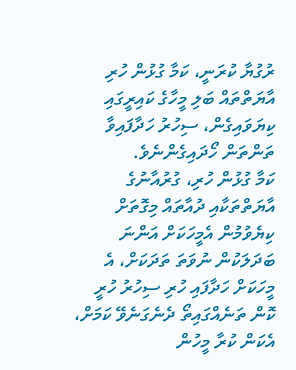ރުގުޔާ ކުރަނީ، ކަމާ ގުޅުން ހުރި އާޔަތްތައް ބަލި މީހާގެ ކައިރީގައި ކިޔަވައިގެން، ސިހުރު ހަދާފައިވާ ތަންތަން ހޯދައިގެންނެވެ.
ކަމާ ގުޅުން ހުރި، ގުރުއާނުގެ އާޔަތްތަކާއި ދުއާތައް މިގޮތަށް ކިޔެވުމުން އެމީހަކަށް އަންނަ ބަދަލަކުން ނުވަތަ ތަދަކަށް، އެ މީހަކަށް ހަދާފައި ހުރި ސިހުރު ހުރީ ކޮން ތަނެއްގައިތޯ ދެނެގަނެވޭ ކަމަށް، އެކަން ކުރާ މީހުން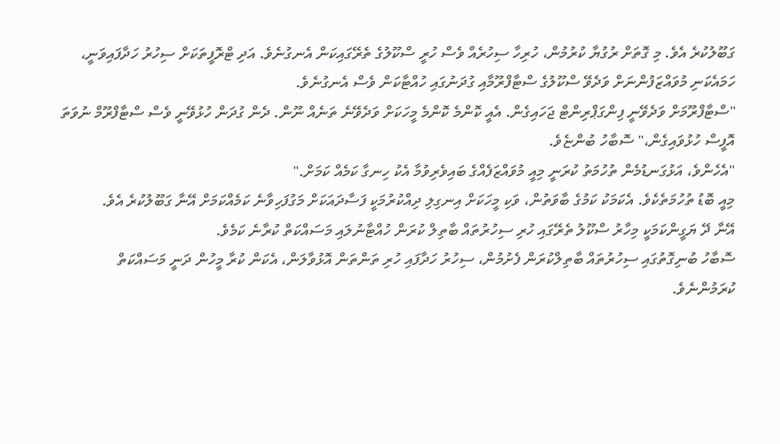ގަބޫލުކުރެ އެވެ. މި ގޮތަށް ރުގުޔާ ކުރުމުން، ހުރިހާ ސިހުރެއް ވެސް ހުރީ ސްކޫލުގެ ތެރޭގައިކަން އެނގުނެވެ. އަދި ޓްރޮފީތަކަށް ސިހުރު ހަދާފައިވަނީ، ހަމައެކަނި މުވައްޒަފުންނަށް ވަދެވޭ ސްކޫލުގެ ސްޓާފްރޫމާއި ގުދަނުގައި ހުއްޓާކަން ވެސް އެނގުނެވެ.
"ސްޓާފްރޫމަށް ވަދެވޭނީ ފިންގަޕްރިންޓް ޖަހައިގެން. އެއީ ކޮންމެ ކޮންމެ މީހަކަށް ވަދެވޭނެ ތަނެއް ނޫން. ދެން ގުދަން ހުޅުވޭނީ ވެސް ސްޓާފްރޫމް ނުވަތަ އޮފީސް ހުޅުވައިގެން،" ސޮބާހު ބުންޏެވެ.
"އެހެންވެ، އަޅުގަނޑުމެން ތުހުމަތު ކުރަނީ މިއީ މުވައްޒަފެއްގެ ބައިވެރިވުމާ އެކު ހިނގާ ކަމެއް ކަމަށް."
މިއީ ބޮޑު ތުހުމަތެކެވެ. އެކަމަކު ކަމުގެ ބާވަތުން، ވަކި މީހަކަށް އިނގިލި ދިއްކުރުމަކީ ފަސާދައަކަށް މަގުފަހިވާނެ ކަމެއްކަމަށް އޭނާ ގަބޫލުކުރެ އެވެ.
އޭނާ ދޭ ޔަގީންކަމަކީ މިހާރު ސްކޫލު ތެރޭގައި ހުރި ސިހުރުތައް ބާތިލް ކުރަން ހުއްޓާނުލައި މަސައްކަތް ކުރާނެ ކަމެވެ.
ސޮބާހު ބުނިގޮތުގައި ސިހުރުތައް ބާތިލްކުރަން ފެށުމުން، ސިހުރު ހަދާފައި ހުރި ތަންތަން އޮޅުވާލަން، އެކަން ކުރާ މީހުން ދަނީ މަސައްކަތް ކުރަމުންނެވެ.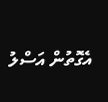އެގޮތުން އަސްލު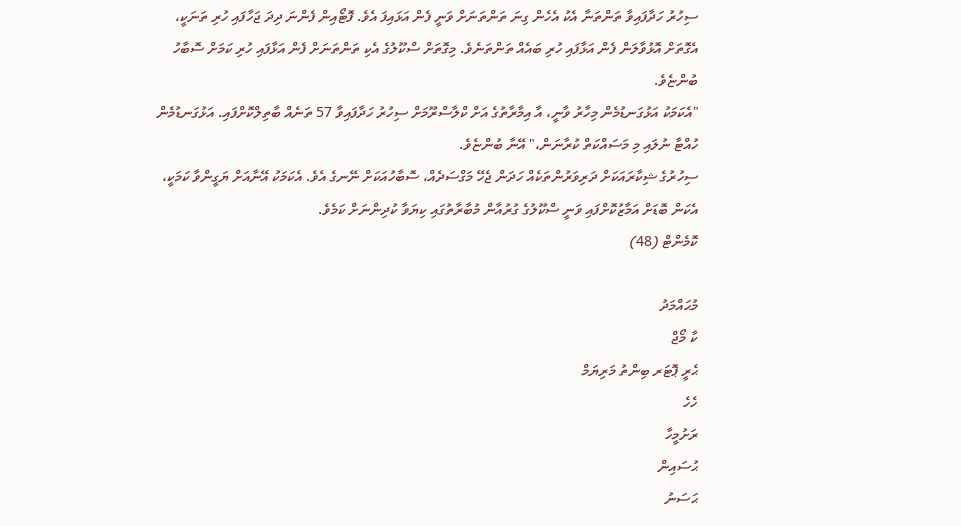ސިހުރު ހަދާފައިވާ ތަންތަނާ އެކު އެހެން ގިނަ ތަންތަނަށް ވަނީ ފެން އަޅައިފަ އެވެ. ފޮޓޯއިން ފެންނަ ދިދަ ޖަހާފައި ހުރި ތަނަކީ، އެގޮތަށް އޮޅުވާލަން ފެން އަޅާފައި ހުރި ބައެއް ތަންތަނެވެ. މިގޮތަށް ސްކޫލުގެ އެކި ތަންތަނަށް ފެން އަޅާފައި ހުރި ކަމަށް ސޮބާހު ބުންޏެވެ.
"އެކަމަކު އަޅުގަނޑުމެން މިހާރު ވާނީ، އާ އިމާރާތުގެ އަށް ކްލާސްރޫމަށް ސިހުރު ހަދާފައިވާ 57 ތަނެއް ބާތިލްކޮށްފައި. އަޅުގަނޑުމެން ހުއްޓާ ނުލައި މި މަސައްކަތް ކުރާނަން،" އޭނާ ބުންޏެވެ.
ސިހުރުގެ ޝިކާރައަކަށް ދަރިވަރުންތަކެއް ހަދަން ޖެހޭ މަގްސަދެއް، ސޮބާހުއަކަށް ނޭނގެ އެވެ. އެކަމަކު އޭނާއަށް ޔަގީންވާ ކަމަކީ، އެކަން ބޮޑަށް އަމާޒުކޮށްފައި ވަނީ ސްކޫލުގެ ގުރުއާން މުބާރާތުގައި ކިޔަވާ ކުދިންނަށް ކަމެވެ.
ކޮމެންޓް (48)

މުޙައްމަދު
ކާ މޯޖް
ޙެރީ ޕޮޓަރ ބިންތު މަރިޔަމް
ހެހެ
ރަށުމީހާ
ޙުސައިން
ޙަސަނު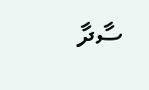ސާދާ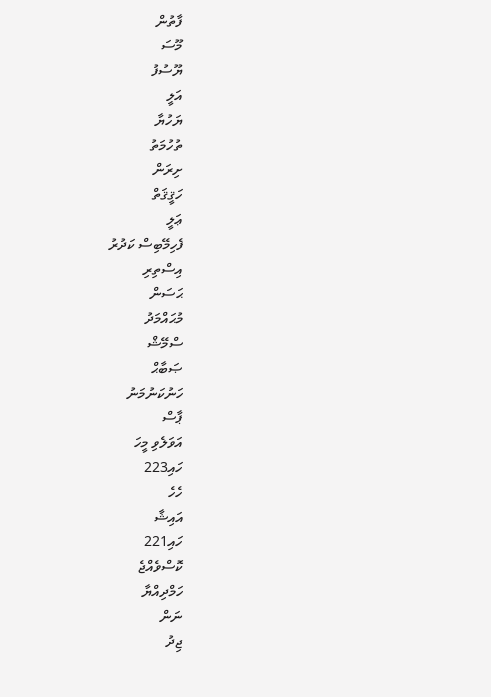ފާތުން
މޫސަ
ޔޫސުފު
އަލީ
ޔަހުޔާ
ތުހުމަތު
ށިރަން
ހަޤީޤަތް
ޢަލީ
ފެހިމޭބިސް ކަދުރު
އިސްތިރި
ޙަސަން
މުޙައްމަދު
ސްމޭޝް
ޞަބާޙް
ހަނުކަނުމަނު
ޕާސް
އަވަލެވި މީހަ
ހައި223
ހެހެ
އައިޝާ
ހައި221
ކޮސްވެއްޖެ
ހަމްދިއްޔާ
ނަން
ޖިދު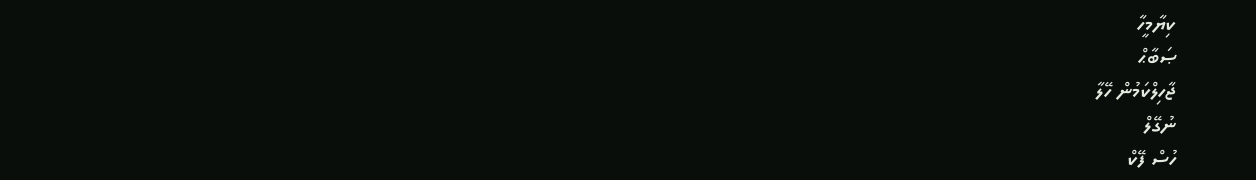ކިޔާމީހާ
ޞަބާޙް
ޖާހިލްކަމުން ހޭލާ
ނުގޭލް
ހުސް ފޭކް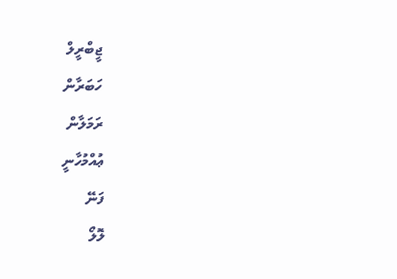ޖީބްރީލް
ހަބަރާން
ރަމަލާން
ޢުއްމުހާނީ
ފަނޭ
ލޮލޯ